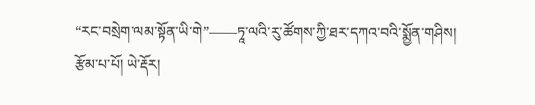“རང་བསྲེག་ལམ་སྟོན་ཡི་གེ”——ཏཱ་ལའི་རུ་ཚོགས་ཀྱི་ཐར་དཀའ་བའི་སྨྱོན་གཤིས།
རྩོམ་པ་པོ། ཡེ་རྡོར།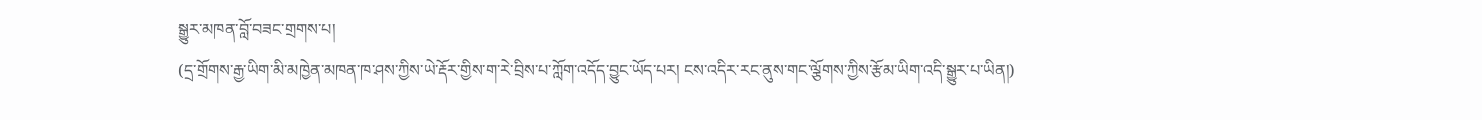སྒྱུར་མཁན་བློ་བཟང་གྲགས་པ།
(དྲ་གྲོགས་རྒྱ་ཡིག་མི་མཁྱེན་མཁན་ཁ་ཤས་ཀྱིས་ཡེ་རྡོར་གྱིས་ག་རེ་བྲིས་པ་ཀློག་འདོད་བྱུང་ཡོད་པར། ངས་འདིར་རང་ནུས་གང་ལྕོགས་ཀྱིས་རྩོམ་ཡིག་འདི་སྒྱུར་པ་ཡིན།)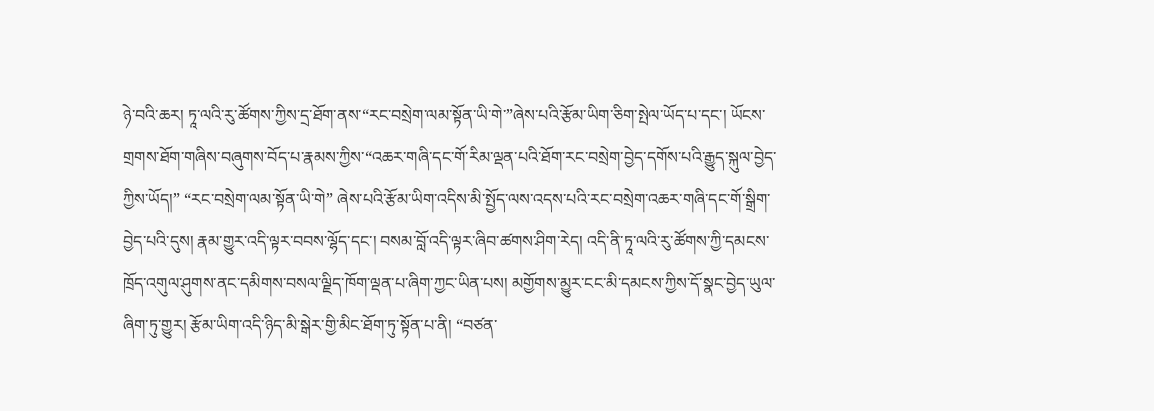ཉེ་བའི་ཆར། ཏཱ་ལའི་རུ་ཚོགས་ཀྱིས་དྲ་ཐོག་ནས་“རང་བསྲེག་ལམ་སྟོན་ཡི་གེ་”ཞེས་པའི་རྩོམ་ཡིག་ཅིག་སྤེལ་ཡོད་པ་དང་། ཡོངས་གྲགས་ཐོག་གཞིས་བཞུགས་བོད་པ་རྣམས་ཀྱིས་“འཆར་གཞི་དང་གོ་རིམ་ལྡན་པའི་ཐོག་རང་བསྲེག་བྱེད་དགོས་པའི་རྒྱུད་སྐུལ་བྱེད་ཀྱིས་ཡོད།” “རང་བསྲེག་ལམ་སྟོན་ཡི་གེ” ཞེས་པའི་རྩོམ་ཡིག་འདིས་མི་སྤྱོད་ལས་འདས་པའི་རང་བསྲེག་འཆར་གཞི་དང་གོ་སྒྲིག་བྱེད་པའི་དུས། རྣམ་གྱུར་འདི་ལྟར་བབས་ལྷོད་དང་། བསམ་བློ་འདི་ལྟར་ཞིབ་ཚགས་ཤིག་རེད། འདི་ནི་ཏཱ་ལའི་རུ་ཚོགས་ཀྱི་དམངས་ཁྲོད་འགུལ་ཤུགས་ནང་དམིགས་བསལ་ལྗིད་ཁོག་ལྡན་པ་ཞིག་ཀྱང་ཡིན་པས། མགྱོགས་མྱུར་ངང་མི་དམངས་ཀྱིས་དོ་སྣང་བྱེད་ཡུལ་ཞིག་ཏུ་གྱུར། རྩོམ་ཡིག་འདི་ཉིད་མི་སྒེར་གྱི་མིང་ཐོག་ཏུ་སྟོན་པ་ནི། “བཙན་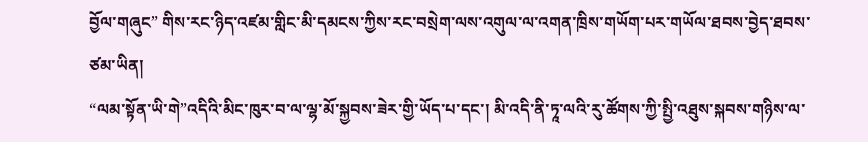བྱོལ་གཞུང” གིས་རང་ཉིད་འཛམ་གླིང་མི་དམངས་ཀྱིས་རང་བསྲེག་ལས་འགུལ་ལ་འགན་ཁྲིས་གཡོག་པར་གཡོལ་ཐབས་བྱེད་ཐབས་ཙམ་ཡིན།
“ལམ་སྟོན་ཡི་གེ”འདིའི་མིང་ཁུར་བ་ལ་ལྷ་མོ་སྐྱབས་ཟེར་གྱི་ཡོད་པ་དང་། མི་འདི་ནི་ཏཱ་ལའི་རུ་ཚོགས་ཀྱི་སྤྱི་འཐུས་སྐབས་གཉིས་ལ་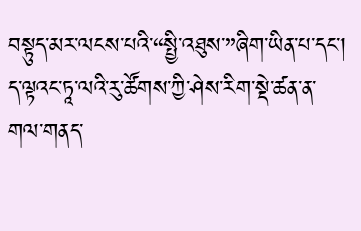བསྟུད་མར་ལངས་པའི་“སྤྱི་འཐུས་”ཞིག་ཡིན་པ་དང་། ད་ལྟའང་ཏཱ་ལའི་རུ་ཚོགས་ཀྱི་ཤེས་རིག་སྡེ་ཚན་ན་གལ་གནད་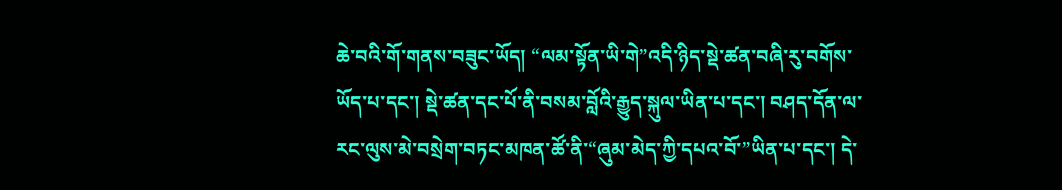ཆེ་བའི་གོ་གནས་བཟུང་ཡོད། “ལམ་སྟོན་ཡི་གེ”འདི་ཉིད་སྡེ་ཚན་བཞི་རུ་བགོས་ཡོད་པ་དང་། སྡེ་ཚན་དང་པོ་ནི་བསམ་བློའི་རྒྱུད་སྐུལ་ཡིན་པ་དང་། བཤད་དོན་ལ་རང་ལུས་མེ་བསྲེག་བཏང་མཁན་ཚོ་ནི་“ཞུམ་མེད་ཀྱི་དཔའ་བོ་”ཡིན་པ་དང་། དེ་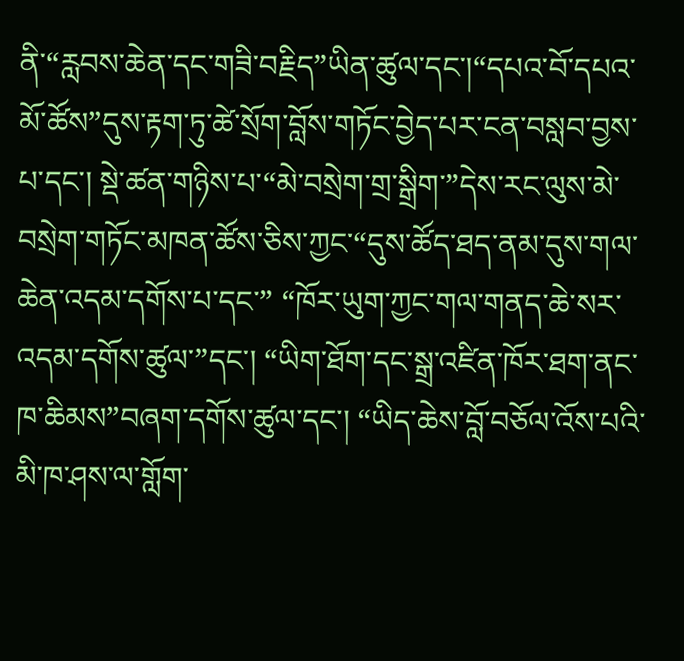ནི་“རླབས་ཆེན་དང་གཟི་བརྗིད”ཡིན་ཚུལ་དང་།“དཔའ་བོ་དཔའ་མོ་ཚོས”དུས་རྟག་ཏུ་ཚེ་སྲོག་བློས་གཏོང་བྱེད་པར་ངན་བསླབ་བྱས་པ་དང་། སྡེ་ཚན་གཉིས་པ་“མེ་བསྲེག་གྲ་སྒྲིག་”དེས་རང་ལུས་མེ་བསྲེག་གཏོང་མཁན་ཚོས་ཅིས་ཀྱང་“དུས་ཚོད་ཐད་ནམ་དུས་གལ་ཆེན་འདམ་དགོས་པ་དང་” “ཁོར་ཡུག་ཀྱང་གལ་གནད་ཆེ་སར་འདམ་དགོས་ཚུལ་”དང་། “ཡིག་ཐོག་དང་སྒྲ་འཛིན་ཁོར་ཐག་ནང་ཁ་ཆིམས”བཞག་དགོས་ཚུལ་དང་། “ཡིད་ཆེས་བློ་བཅོལ་འོས་པའི་མི་ཁ་ཤས་ལ་གློག་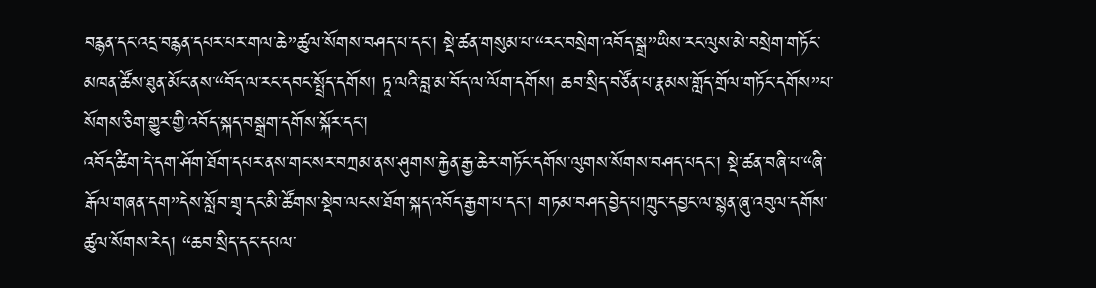བརྙན་དང་འདྲ་བརྙན་དཔར་པར་གལ་ཆེ”ཚུལ་སོགས་བཤད་པ་དང་། སྡེ་ཚན་གསུམ་པ་“རང་བསྲེག་འབོད་སྒྲ”ཡིས་རང་ལུས་མེ་བསྲེག་གཏོང་མཁན་ཚོས་ཐུན་མོང་ནས་“བོད་ལ་རང་དབང་སྤྲོད་དགོས། ཏཱ་ལའི་བླ་མ་བོད་ལ་ལོག་དགོས། ཆབ་སྲིད་བཙོན་པ་རྣམས་གློད་གྲོལ་གཏོང་དགོས”པ་སོགས་ཅིག་གྱུར་གྱི་འབོད་སྐད་བསྒྲག་དགོས་སྐོར་དང་།
འབོད་ཚིག་དེ་དག་ཤོག་ཐོག་དཔར་ནས་གང་སར་བཀྲམ་ནས་ཤུགས་རྐྱེན་རྒྱ་ཆེར་གཏོང་དགོས་ལུགས་སོགས་བཤད་པདང་། སྡེ་ཚན་བཞི་པ་“ཞི་རྒོལ་གཞན་དག”དེས་སློབ་གྲྭ་དང་མི་ཚོགས་སྡེབ་ལངས་ཐོག་སྐད་འབོད་རྒྱག་པ་དང་། གཏམ་བཤད་བྱེད་པ།ཀྲུང་དབྱང་ལ་སྙན་ཞུ་འབུལ་དགོས་ཚུལ་སོགས་རེད། “ཆབ་སྲིད་དང་དཔལ་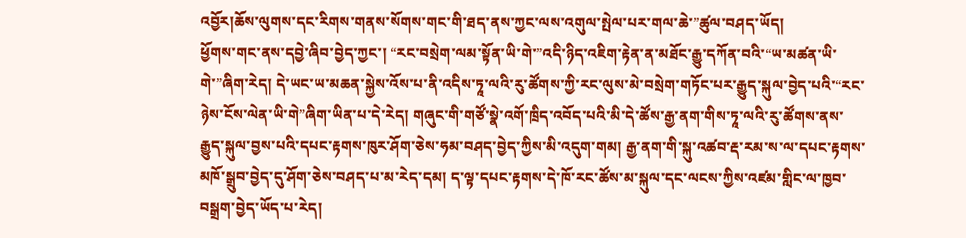འབྱོར།ཆོས་ལུགས་དང་རིགས་གནས་སོགས་གང་གི་ཐད་ནས་ཀྱང་ལས་འགུལ་སྤེལ་པར་གལ་ཆེ་”ཚུལ་བཤད་ཡོད།
ཕྱོགས་གང་ནས་དབྱེ་ཞིབ་བྱེད་ཀྱང་། “རང་བསྲེག་ལམ་སྟོན་ཡི་གེ་”འདི་ཉིད་འཇིག་རྟེན་ན་མཐོང་རྒྱུ་དཀོན་བའི་“ཡ་མཚན་ཡི་གེ་”ཞིག་རེད། དེ་ཡང་ཡ་མཆན་སྐྱེས་འོས་པ་ནི་འདིས་ཏཱ་ལའི་རུ་ཚོགས་ཀྱི་རང་ལུས་མེ་བསྲེག་གཏོང་པར་རྒྱུད་སྐུལ་བྱེད་པའི་“རང་ཉེས་ངོས་ལེན་ཡི་གེ”ཞིག་ཡིན་པ་དེ་རེད། གཞུང་གི་གཙོ་སྣེ་འགོ་ཁྲིད་འབོད་པའི་མི་དེ་ཚོས་རྒྱ་ནག་གིས་ཏཱ་ལའི་རུ་ཚོགས་ནས་རྒྱུད་སྐུལ་བྱས་པའི་དཔང་རྟགས་ཁུར་ཤོག་ཅེས་ཧམ་བཤད་བྱེད་ཀྱིས་མི་འདུག་གམ། རྒྱ་ནག་གི་སྐུ་འཚབ་རྡ་རམ་ས་ལ་དཔང་རྟགས་མཁོ་སྒྲུབ་བྱེད་དུ་ཤོག་ཅེས་བཤད་པ་མ་རེད་དམ། ད་ལྟ་དཔང་རྟགས་དེ་ཁོ་རང་ཚོས་མ་སྐུལ་དང་ལངས་ཀྱིས་འཛམ་གླིང་ལ་ཁྱབ་བསྒྲག་བྱེད་ཡོད་པ་རེད།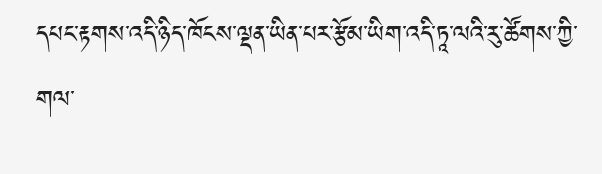དཔང་རྟགས་འདི་ཉིད་ཁོངས་ལྡན་ཡིན་པར་རྩོམ་ཡིག་འདི་ཏཱ་ལའི་རུ་ཚོགས་ཀྱི་གལ་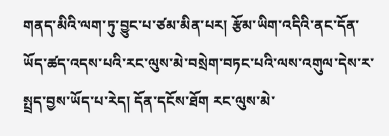གནད་མིའི་ལག་ཏུ་བྱུང་པ་ཙམ་མིན་པར། རྩོམ་ཡིག་འདིའི་ནང་དོན་ཡོད་ཚད་འདས་པའི་རང་ལུས་མེ་བསྲེག་བཏང་པའི་ལས་འགུལ་དེས་ར་སྤྲད་བྱས་ཡོད་པ་རེད། དོན་དངོས་ཐོག རང་ལུས་མེ་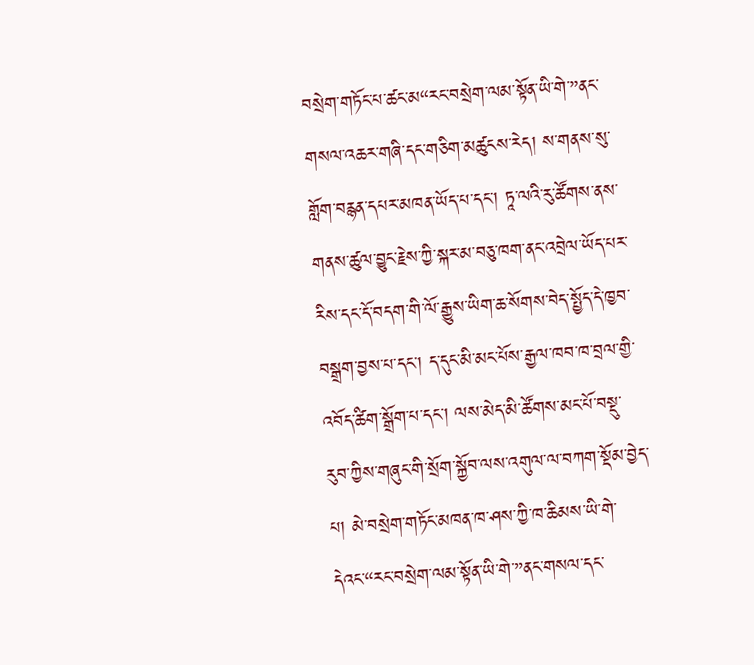བསྲེག་གཏོང་པ་ཚང་མ“རང་བསྲེག་ལམ་སྟོན་ཡི་གེ་”ནང་གསལ་འཆར་གཞི་དང་གཅིག་མཚུངས་རེད། ས་གནས་སུ་གློག་བརྙན་དཔར་མཁན་ཡོད་པ་དང་། ཏཱ་ལའི་རུ་ཚོགས་ནས་གནས་ཚུལ་བྱུང་རྗེས་ཀྱི་སྐར་མ་བཅུ་ཁག་ནང་འབྲེལ་ཡོད་པར་རིས་དང་དོ་བདག་གི་ལོ་རྒྱུས་ཡིག་ཆ་སོགས་བེད་སྤྱོད་དེ་ཁྱབ་བསྒྲག་བྱས་པ་དང་། ད་དུང་མི་མང་པོས་རྒྱལ་ཁབ་ཁ་བྲལ་གྱི་འབོད་ཚིག་སྒྲོག་པ་དང་། ལས་མེད་མི་ཚོགས་མང་པོ་བསྡུ་རུབ་ཀྱིས་གཞུང་གི་སྲོག་སྐྱོབ་ལས་འགུལ་ལ་བཀག་སྡོམ་བྱེད་པ། མེ་བསྲེག་གཏོང་མཁན་ཁ་ཤས་ཀྱི་ཁ་ཆིམས་ཡི་གེ་དེའང་“རང་བསྲེག་ལམ་སྟོན་ཡི་གེ་”ནང་གསལ་དང་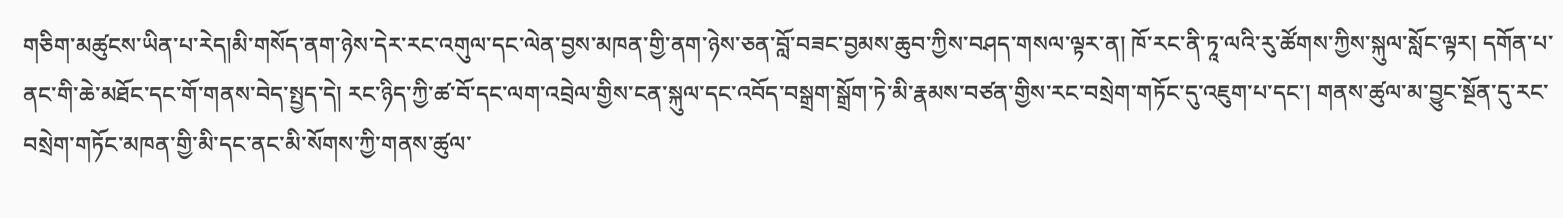གཅིག་མཚུངས་ཡིན་པ་རེད།མི་གསོད་ནག་ཉེས་དེར་རང་འགུལ་དང་ལེན་བྱས་མཁན་གྱི་ནག་ཉེས་ཅན་བློ་བཟང་བྱམས་ཆུབ་ཀྱིས་བཤད་གསལ་ལྟར་ན། ཁོ་རང་ནི་ཏཱ་ལའི་རུ་ཚོགས་ཀྱིས་སྐུལ་སློང་ལྟར། དགོན་པ་ནང་གི་ཆེ་མཐོང་དང་གོ་གནས་བེད་སྤྱད་དེ། རང་ཉིད་ཀྱི་ཚ་བོ་དང་ལག་འབྲེལ་གྱིས་ངན་སྐུལ་དང་འབོད་བསྒྲག་སྒྲོག་ཏེ་མི་རྣམས་བཙན་གྱིས་རང་བསྲེག་གཏོང་དུ་འཇུག་པ་དང་། གནས་ཚུལ་མ་བྱུང་སྔོན་དུ་རང་བསྲེག་གཏོང་མཁན་གྱི་མི་དང་ནང་མི་སོགས་ཀྱི་གནས་ཚུལ་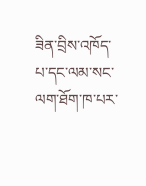ཟིན་བྲིས་འཁོད་པ་དང་ལམ་སང་ལག་ཐོག་ཁ་པར་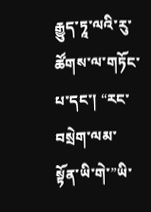རྒྱུད་ཏཱ་ལའི་རུ་ཚོགས་ལ་གཏོང་པ་དང་། “རང་བསྲེག་ལམ་སྟོན་ཡི་གེ་”ཡི་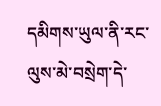དམིགས་ཡུལ་ནི་རང་ལུས་མེ་བསྲེག་དེ་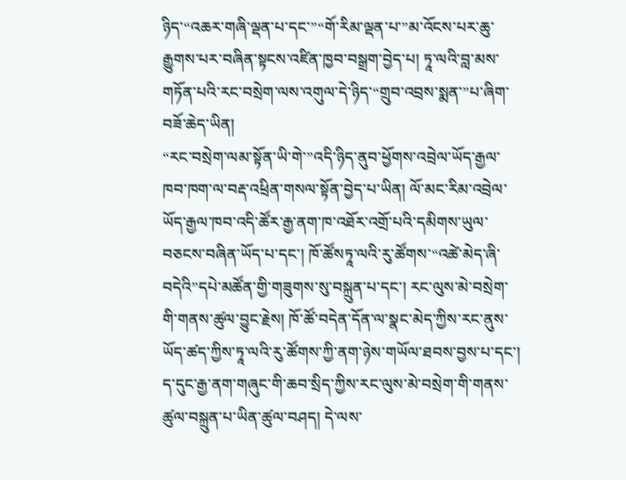ཉིད་“འཆར་གཞི་ལྡན་པ་དང་”“གོ་རིམ་ལྡན་པ་”མ་འོངས་པར་ཆུ་རྒྱུགས་པར་བཞིན་སྟངས་འཛིན་ཁྱབ་བསྒྲག་བྱེད་པ། ཏཱ་ལའི་བླ་མས་གཏོན་པའི་རང་བསྲེག་ལས་འགུལ་དེ་ཉིད་“གྲུབ་འབྲས་སྨན་”པ་ཞིག་བཟོ་ཆེད་ཡིན།
“རང་བསྲེག་ལམ་སྟོན་ཡི་གེ་”འདི་ཉིད་ནུབ་ཕྱོགས་འབྲེལ་ཡོད་རྒྱལ་ཁབ་ཁག་ལ་བརྡ་འཕྲིན་གསལ་སྟོན་བྱེད་པ་ཡིན། ལོ་མང་རིམ་འབྲེལ་ཡོད་རྒྱལ་ཁབ་འདི་ཚོར་རྒྱ་ནག་ཁ་འཐོར་འགྲོ་པའི་དམིགས་ཡུལ་བཅངས་བཞིན་ཡོད་པ་དང་། ཁོ་ཚོསཏཱ་ལའི་རུ་ཚོགས་“འཚེ་མེད་ཞི་བདེའི”དཔེ་མཚོན་གྱི་གཟུགས་སུ་བསྐྲུན་པ་དང་། རང་ལུས་མེ་བསྲེག་གི་གནས་ཚུལ་བྱུང་རྗེས། ཁོ་ཚོ་བདེན་དོན་ལ་སྣང་མེད་ཀྱིས་རང་ནུས་ཡོད་ཚད་ཀྱིས་ཏཱ་ལའི་རུ་ཚོགས་ཀྱི་ནག་ཉེས་གཡོལ་ཐབས་བྱས་པ་དང་། ད་དུང་རྒྱ་ནག་གཞུང་གི་ཆབ་སྲིད་ཀྱིས་རང་ལུས་མེ་བསྲེག་གི་གནས་ཚུལ་བསྐྲུན་པ་ཡིན་ཚུལ་བཤད། དེ་ལས་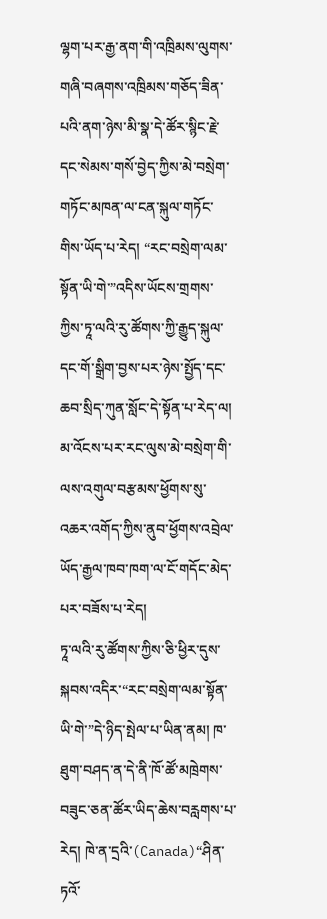ལྷག་པར་རྒྱ་ནག་གི་འཁྲིམས་ལུགས་གཞི་བཞགས་འཁྲིམས་གཅོད་ཟིན་པའི་ནག་ཉེས་མི་སྣ་དེ་ཚོར་སྙིང་རྗེ་དང་སེམས་གསོ་བྱེད་ཀྱིས་མེ་བསྲེག་གཏོང་མཁན་ལ་ངན་སྐུལ་གཏོང་གིས་ཡོད་པ་རེད། “རང་བསྲེག་ལམ་སྟོན་ཡི་གེ་”འདིས་ཡོངས་གྲགས་ཀྱིས་ཏཱ་ལའི་རུ་ཚོགས་ཀྱི་རྒྱུད་སྐུལ་དང་གོ་སྒྲིག་བྱས་པར་ཉེས་སྤྱོད་དང་ཆབ་སྲིད་ཀུན་སློང་དེ་སྟོན་པ་རེད་ལ། མ་འོངས་པར་རང་ལུས་མེ་བསྲེག་གི་ལས་འགུལ་བརྩམས་ཕྱོགས་སུ་འཆར་འགོད་ཀྱིས་ནུབ་ཕྱོགས་འབྲེལ་ཡོད་རྒྱལ་ཁབ་ཁག་ལ་ངོ་གདོང་མེད་པར་བཟོས་པ་རེད།
ཏཱ་ལའི་རུ་ཚོགས་ཀྱིས་ཅི་ཕྱིར་དུས་སྐབས་འདིར་“རང་བསྲེག་ལམ་སྟོན་ཡི་གེ་”དེ་ཉིད་སྤེལ་པ་ཡིན་ནམ། ཁ་ཐུག་བཤད་ན་དེ་ནི་ཁོ་ཚོ་མཁྲེགས་བཟུང་ཅན་ཚོར་ཡིད་ཆེས་བརླགས་པ་རེད། ཁེ་ན་དྲའི་(Canada)“ཤིན་ཏའོ་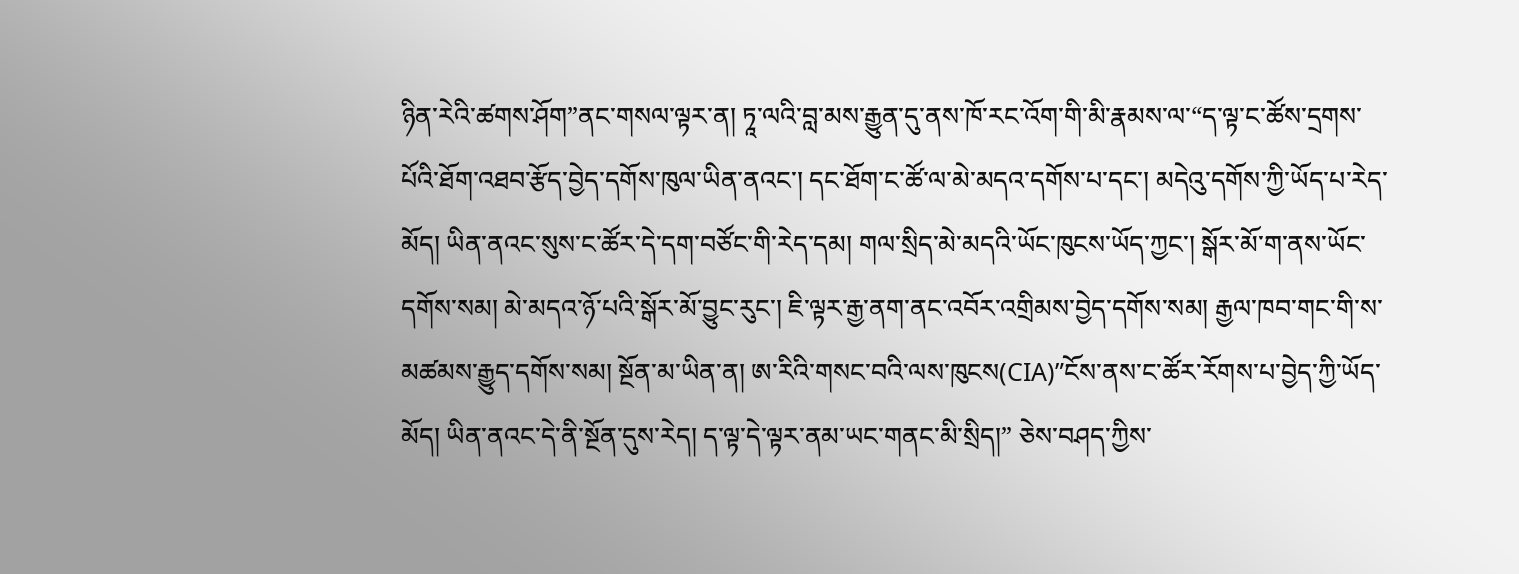ཉིན་རེའི་ཚགས་ཤོག”ནང་གསལ་ལྟར་ན། ཏཱ་ལའི་བླ་མས་རྒྱུན་དུ་ནས་ཁོ་རང་འོག་གི་མི་རྣམས་ལ་“ད་ལྟ་ང་ཚོས་དྲགས་པོའི་ཐོག་འཐབ་རྩོད་བྱེད་དགོས་ཁུལ་ཡིན་ནའང་། དང་ཐོག་ང་ཚོ་ལ་མེ་མདའ་དགོས་པ་དང་། མདེའུ་དགོས་ཀྱི་ཡོད་པ་རེད་མོད། ཡིན་ནའང་སུས་ང་ཚོར་དེ་དག་བཙོང་གི་རེད་དམ། གལ་སྲིད་མེ་མདའི་ཡོང་ཁུངས་ཡོད་ཀྱང་། སྒོར་མོ་ག་ནས་ཡོང་དགོས་སམ། མེ་མདའ་ཉོ་པའི་སྒོར་མོ་བྱུང་རུང་། ཇི་ལྟར་རྒྱ་ནག་ནང་འབོར་འགྲིམས་བྱེད་དགོས་སམ། རྒྱལ་ཁབ་གང་གི་ས་མཚམས་རྒྱུད་དགོས་སམ། སྔོན་མ་ཡིན་ན། ཨ་རིའི་གསང་བའི་ལས་ཁུངས(CIA)”ངོས་ནས་ང་ཚོར་རོགས་པ་བྱེད་ཀྱི་ཡོད་མོད། ཡིན་ནའང་དེ་ནི་སྔོན་དུས་རེད། ད་ལྟ་དེ་ལྟར་ནམ་ཡང་གནང་མི་སྲིད།” ཅེས་བཤད་ཀྱིས་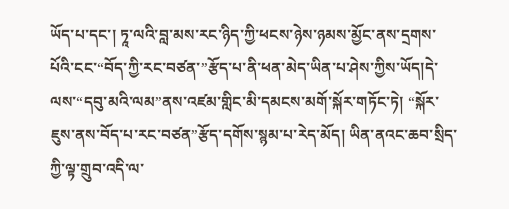ཡོད་པ་དང་། ཏཱ་ལའི་བླ་མས་རང་ཉིད་ཀྱི་ཕངས་ཉེས་ཉམས་མྱོང་ནས་དྲགས་པོའི་ངང་“བོད་ཀྱི་རང་བཙན་”རྩོད་པ་ནི་ཕན་མེད་ཡིན་པ་ཤེས་ཀྱིས་ཡོད།དེ་ལས་“དབུ་མའི་ལམ”ནས་འཛམ་གླིང་མི་དམངས་མགོ་སྐོར་གཏོང་ཏེ། “སྐོར་ཇུས་ནས་བོད་པ་རང་བཙན”རྩོད་དགོས་སྙམ་པ་རེད་མོད། ཡིན་ནའང་ཆབ་སྲིད་ཀྱི་ལྟ་གྲུབ་འདི་ལ་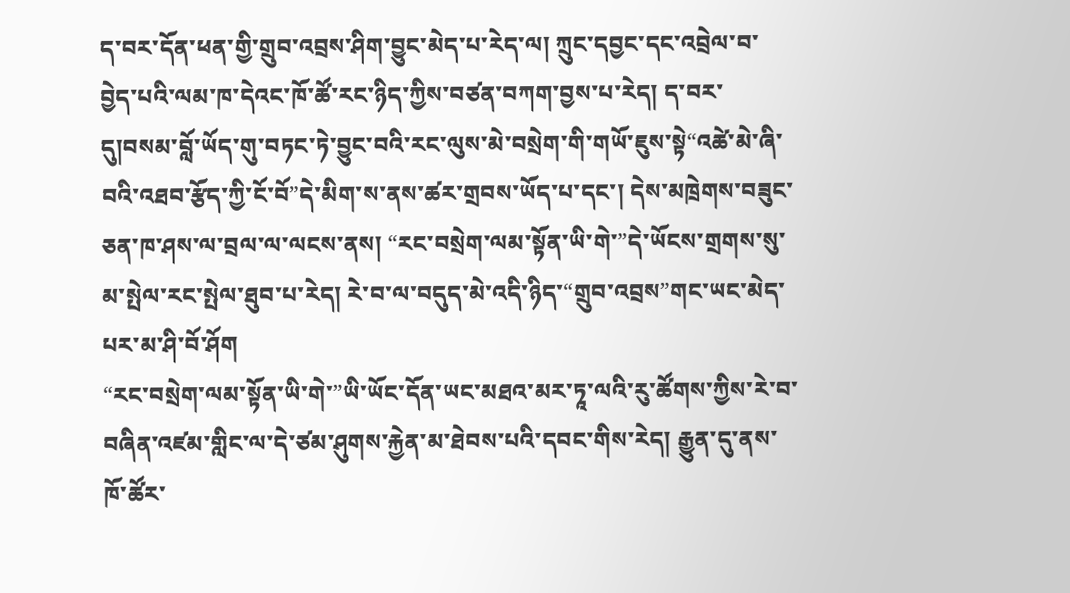ད་བར་དོན་ཕན་གྱི་གྲུབ་འབྲས་ཤིག་བྱུང་མེད་པ་རེད་ལ། ཀྲུང་དབྱང་དང་འབྲེལ་བ་བྱེད་པའི་ལམ་ཁ་དེའང་ཁོ་ཚོ་རང་ཉིད་ཀྱིས་བཙན་བཀག་བྱས་པ་རེད། ད་བར་དུ།བསམ་བློ་ཡོད་གུ་བཏང་ཏེ་བྱུང་བའི་རང་ལུས་མེ་བསྲེག་གི་གཡོ་ཇུས་སྟེ“འཚེ་མེ་ཞི་བའི་འཐབ་རྩོད་ཀྱི་ངོ་བོ”དེ་མིག་ས་ནས་ཚར་གྲབས་ཡོད་པ་དང་། དེས་མཁྲེགས་བཟུང་ཅན་ཁ་ཤས་ལ་བྲལ་ལ་ལངས་ནས། “རང་བསྲེག་ལམ་སྟོན་ཡི་གེ་”དེ་ཡོངས་གྲགས་སུ་མ་སྤེལ་རང་སྤེལ་ཐུབ་པ་རེད། རེ་བ་ལ་བདུད་མེ་འདི་ཉིད་“གྲུབ་འབྲས”གང་ཡང་མེད་པར་མ་ཤི་བོ་ཤོག
“རང་བསྲེག་ལམ་སྟོན་ཡི་གེ་”ཡི་ཡོང་དོན་ཡང་མཐའ་མར་ཏཱ་ལའི་རུ་ཚོགས་ཀྱིས་རེ་བ་བཞིན་འཛམ་གླིང་ལ་དེ་ཙམ་ཤུགས་རྐྱེན་མ་ཐེབས་པའི་དབང་གིས་རེད། རྒྱུན་དུ་ནས་ཁོ་ཚོར་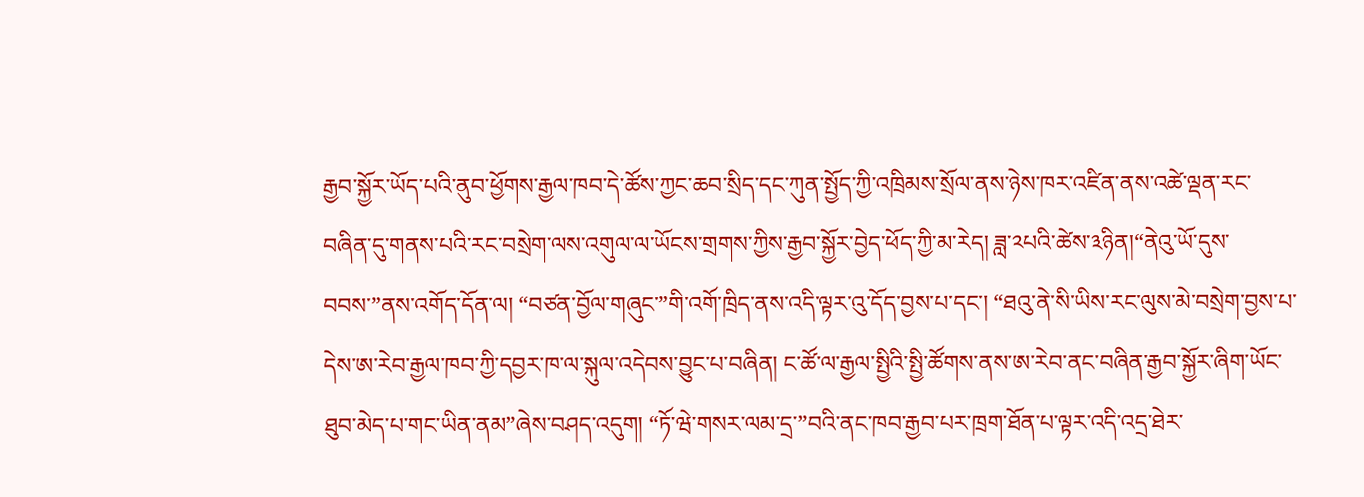རྒྱབ་སྐྱོར་ཡོད་པའི་ནུབ་ཕྱོགས་རྒྱལ་ཁབ་དེ་ཚོས་ཀྱང་ཆབ་སྲིད་དང་ཀུན་སྤྱོད་ཀྱི་འཁྲིམས་སྲོལ་ནས་ཉེས་ཁར་འཛིན་ནས་འཚེ་ལྡན་རང་བཞིན་དུ་གནས་པའི་རང་བསྲེག་ལས་འགུལ་ལ་ཡོངས་གྲགས་ཀྱིས་རྒྱབ་སྐྱོར་བྱེད་ཕོད་ཀྱི་མ་རེད། ཟླ་༢པའི་ཚེས་༣ཉིན།“ནེའུ་ཡོ་དུས་བབས་”ནས་འགོད་དོན་ལ། “བཙན་བྱོལ་གཞུང་”གི་འགོ་ཁྲིད་ནས་འདི་ལྟར་འུ་དོད་བྱས་པ་དང་། “ཐའུ་ནེ་སི་ཡིས་རང་ལུས་མེ་བསྲེག་བྱས་པ་དེས་ཨ་རེབ་རྒྱལ་ཁབ་ཀྱི་དབྱར་ཁ་ལ་སྐུལ་འདེབས་བྱུང་པ་བཞིན། ང་ཚོ་ལ་རྒྱལ་སྤྱིའི་སྤྱི་ཚོགས་ནས་ཨ་རེབ་ནང་བཞིན་རྒྱབ་སྐྱོར་ཞིག་ཡོང་ཐུབ་མེད་པ་གང་ཡིན་ནམ”ཞེས་བཤད་འདུག། “ཏོ་ཝེ་གསར་ལམ་དྲ་”བའི་ནང་ཁབ་རྒྱབ་པར་ཁྲག་ཐོན་པ་ལྟར་འདི་འདྲ་ཐེར་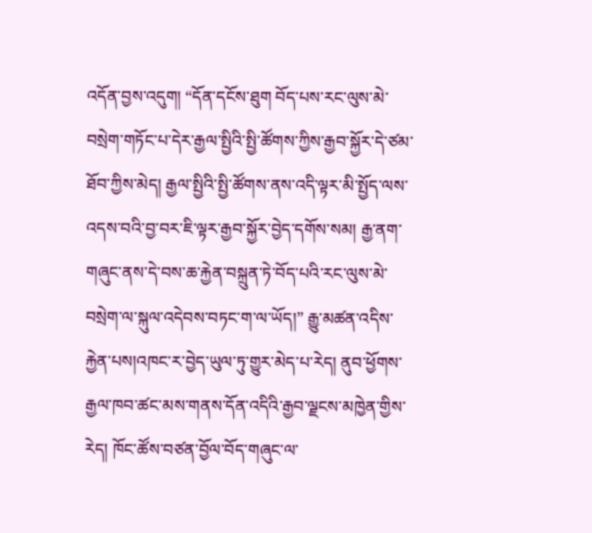འདོན་བྱས་འདུག། “དོན་དངོས་ཐུག བོད་པས་རང་ལུས་མེ་བསྲེག་གཏོང་པ་དེར་རྒྱལ་སྤྱིའི་སྤྱི་ཚོགས་ཀྱིས་རྒྱབ་སྐྱོར་དེ་ཙམ་ཐོབ་ཀྱིས་མེད། རྒྱལ་སྤྱིའི་སྤྱི་ཚོགས་ནས་འདི་ལྟར་མི་སྤྱོད་ལས་འདས་བའི་བྱ་བར་ཇི་ལྟར་རྒྱབ་སྐྱོར་བྱེད་དགོས་སམ། རྒྱ་ནག་གཞུང་ནས་དེ་བས་ཆ་རྐྱེན་བསྐྲུན་ཏེ་བོད་པའི་རང་ལུས་མེ་བསྲེག་ལ་སྐུལ་འདེབས་བཏང་ག་ལ་ཡོད།” རྒྱུ་མཚན་འདིས་རྐྱེན་པས།འཁང་ར་བྱེད་ཡུལ་ཏུ་གྱུར་མེད་པ་རེད། ནུབ་ཕྱོགས་རྒྱལ་ཁབ་ཚང་མས་གནས་དོན་འདིའི་རྒྱབ་ལྗངས་མཁྱེན་གྱིས་རེད། ཁོང་ཚོས་བཙན་བྱོལ་བོད་གཞུང་ལ་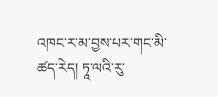འཁང་ར་མ་བྱས་པར་གང་མི་ཚད་རེད། ཏཱ་ལའི་རུ་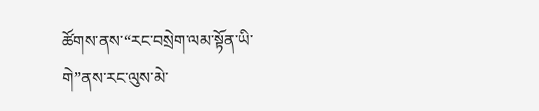ཚོགས་ནས་“རང་བསྲེག་ལམ་སྟོན་ཡི་གེ”ནས་རང་ལུས་མེ་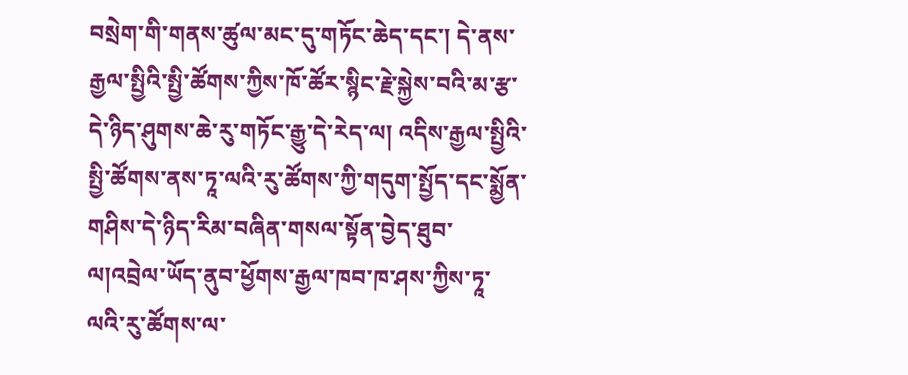བསྲེག་གི་གནས་ཚུལ་མང་དུ་གཏོང་ཆེད་དང་། དེ་ནས་རྒྱལ་སྤྱིའི་སྤྱི་ཚོགས་ཀྱིས་ཁོ་ཚོར་སྙིང་རྗེ་སྐྱེས་བའི་མ་རྩ་དེ་ཉིད་ཤུགས་ཆེ་རུ་གཏོང་རྒྱུ་དེ་རེད་ལ། འདིས་རྒྱལ་སྤྱིའི་སྤྱི་ཚོགས་ནས་ཏཱ་ལའི་རུ་ཚོགས་ཀྱི་གདུག་སྤྱོད་དང་སྨྱོན་གཤིས་དེ་ཉིད་རིམ་བཞིན་གསལ་སྟོན་བྱེད་ཐུབ་ལ།འབྲེལ་ཡོད་ནུབ་ཕྱོགས་རྒྱལ་ཁབ་ཁ་ཤས་ཀྱིས་ཏཱ་ལའི་རུ་ཚོགས་ལ་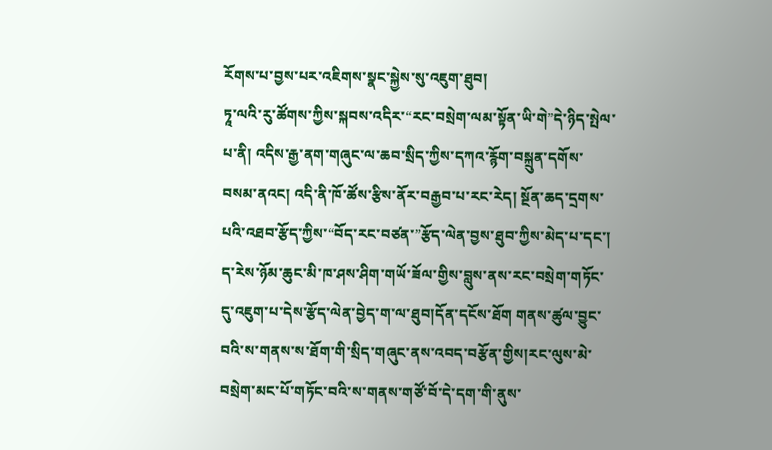རོགས་པ་བྱས་པར་འཇིགས་སྣང་སྐྱེས་སུ་འཇུག་ཐུབ།
ཏཱ་ལའི་རུ་ཚོགས་ཀྱིས་སྐབས་འདིར་“རང་བསྲེག་ལམ་སྟོན་ཡི་གེ”དེ་ཉིད་སྤེལ་པ་ནི། འདིས་རྒྱ་ནག་གཞུང་ལ་ཆབ་སྲིད་ཀྱིས་དཀའ་རྙོག་བསྐྲུན་དགོས་བསམ་ནའང། འདི་ནི་ཁོ་ཚོས་རྩིས་ནོར་བརྒྱབ་པ་རང་རེད། སྔོན་ཆད་དྲགས་པའི་འཐབ་རྩོད་ཀྱིས་“བོད་རང་བཙན་”རྩོད་ལེན་བྱས་ཐུབ་ཀྱིས་མེད་པ་དང་། ད་རེས་ཉོམ་ཆུང་མི་ཁ་ཤས་ཤིག་གཡོ་ཟོལ་གྱིས་བླུས་ནས་རང་བསྲེག་གཏོང་དུ་འཇུག་པ་དེས་རྩོད་ལེན་བྱེད་ག་ལ་ཐུབ།དོན་དངོས་ཐོག གནས་ཚུལ་བྱུང་བའི་ས་གནས་ས་ཐོག་གི་སྲིད་གཞུང་ནས་འབད་བརྩོན་གྱིས།རང་ལུས་མེ་བསྲེག་མང་པོ་གཏོང་བའི་ས་གནས་གཙོ་བོ་དེ་དག་གི་ནུས་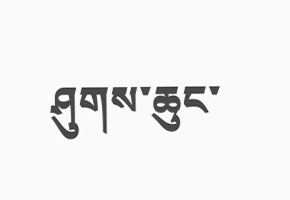ཤུགས་ཆུང་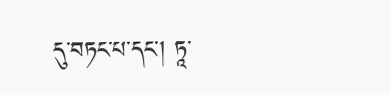དུ་བཏང་པ་དང་། ཏཱ་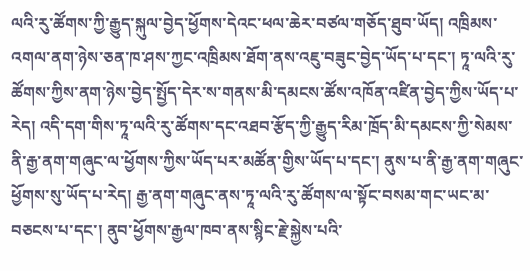ལའི་རུ་ཚོགས་ཀྱི་རྒྱུད་སྐུལ་བྱེད་ཕྱོགས་དེའང་ཕལ་ཆེར་བཙལ་གཅོད་ཐུབ་ཡོད། འཁྲིམས་འགལ་ནག་ཉེས་ཅན་ཁ་ཤས་ཀྱང་འཁྲིམས་ཐོག་ནས་འཇུ་བཟུང་བྱེད་ཡོད་པ་དང་། ཏཱ་ལའི་རུ་ཚོགས་ཀྱིས་ནག་ཉེས་བྱེད་སྤྱོད་དེར་ས་གནས་མི་དམངས་ཚོས་འཁོན་འཛིན་བྱེད་ཀྱིས་ཡོད་པ་རེད། འདི་དག་གིས་ཏཱ་ལའི་རུ་ཚོགས་དང་འཐབ་རྩོད་ཀྱི་རྒྱུད་རིམ་ཁྲོད་མི་དམངས་ཀྱི་སེམས་ནི་རྒྱ་ནག་གཞུང་ལ་ཕྱོགས་ཀྱིས་ཡོད་པར་མཚོན་གྱིས་ཡོད་པ་དང་། ནུས་པ་ནི་རྒྱ་ནག་གཞུང་ཕྱོགས་སུ་ཡོད་པ་རེད། རྒྱ་ནག་གཞུང་ནས་ཏཱ་ལའི་རུ་ཚོགས་ལ་སྟོང་བསམ་གང་ཡང་མ་བཅངས་པ་དང་། ནུབ་ཕྱོགས་རྒྱལ་ཁབ་ནས་སྙིང་རྗེ་སྐྱེས་པའི་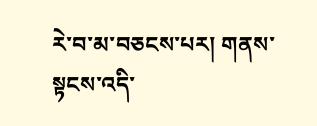རེ་བ་མ་བཅངས་པར། གནས་སྟངས་འདི་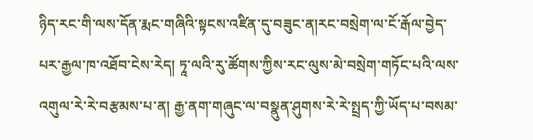ཉིད་རང་གི་ལས་དོན་རྨང་གཞིའི་སྟངས་འཛིན་དུ་བཟུང་ན།རང་བསྲེག་ལ་ངོ་རྒོལ་བྱེད་པར་རྒྱལ་ཁ་འཐོབ་ངེས་རེད། ཏཱ་ལའི་རུ་ཚོགས་ཀྱིས་རང་ལུས་མེ་བསྲེག་གཏོང་པའི་ལས་འགུལ་རེ་རེ་བརྩམས་པ་ན། རྒྱ་ནག་གཞུང་ལ་བསྣུན་ཤུགས་རེ་རེ་སྤྲད་ཀྱི་ཡོད་པ་བསམ་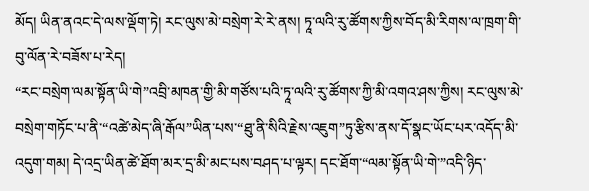མོད། ཡིན་ནའང་དེ་ལས་ལྡོག་ཏེ། རང་ལུས་མེ་བསྲེག་རེ་རེ་ནས། ཏཱ་ལའི་རུ་ཚོགས་ཀྱིས་བོད་མི་རིགས་ལ་ཁྲག་གི་བུ་ལོན་རེ་བཟོས་པ་རེད།
“རང་བསྲེག་ལམ་སྟོན་ཡི་གེ”འབྲི་མཁན་གྱི་མི་གཙོས་པའི་ཏཱ་ལའི་རུ་ཚོགས་ཀྱི་མི་འགའ་ཤས་ཀྱིས། རང་ལུས་མེ་བསྲེག་གཏོང་པ་ནི་“འཚེ་མེད་ཞི་རྒོལ”ཡིན་པས་“ཐུ་ནི་སིའི་རྗེས་འཇུག”ཏུ་རྩིས་ནས་དོ་སྣང་ཡོང་པར་འདོད་མི་འདུག་གམ། དེ་འདྲ་ཡིན་ཚེ་ཐོག་མར་དྲ་མི་མང་པས་བཤད་པ་ལྟར། དང་ཐོག་“ལམ་སྟོན་ཡི་གེ་”འདི་ཉིད་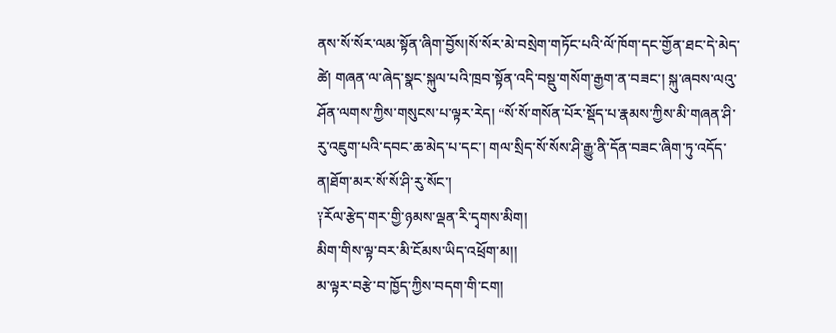ནས་སོ་སོར་ལམ་སྟོན་ཞིག་བྱོས།སོ་སོར་མེ་བསྲེག་གཏོང་པའི་ལོ་ཁོག་དང་གྱོན་ཐང་དེ་མེད་ཚེ། གཞན་ལ་ཞེད་སྣང་སྐུལ་པའི་ཁྲབ་སྟོན་འདི་བསྡུ་གསོག་རྒྱག་ན་བཟང་། སྐུ་ཞབས་ལའུ་ཤོན་ལགས་ཀྱིས་གསུངས་པ་ལྟར་རེད། “སོ་སོ་གསོན་པོར་སྡོད་པ་རྣམས་ཀྱིས་མི་གཞན་ཤི་རུ་འཇུག་པའི་དབང་ཆ་མེད་པ་དང་། གལ་སྲིད་སོ་སོས་ཤི་རྒྱུ་ནི་དོན་བཟང་ཞིག་ཏུ་འདོད་ན།ཐོག་མར་སོ་སོ་ཤི་རུ་སོང་།
༑རོལ་རྩེད་གར་གྱི་ཉམས་ལྡན་རི་དྭགས་མིག།
མིག་གིས་ལྟ་བར་མི་ངོམས་ཡིད་འཕྲོག་མ།།
མ་ལྟར་བརྩེ་བ་ཁྱོད་ཀྱིས་བདག་གི་ངག།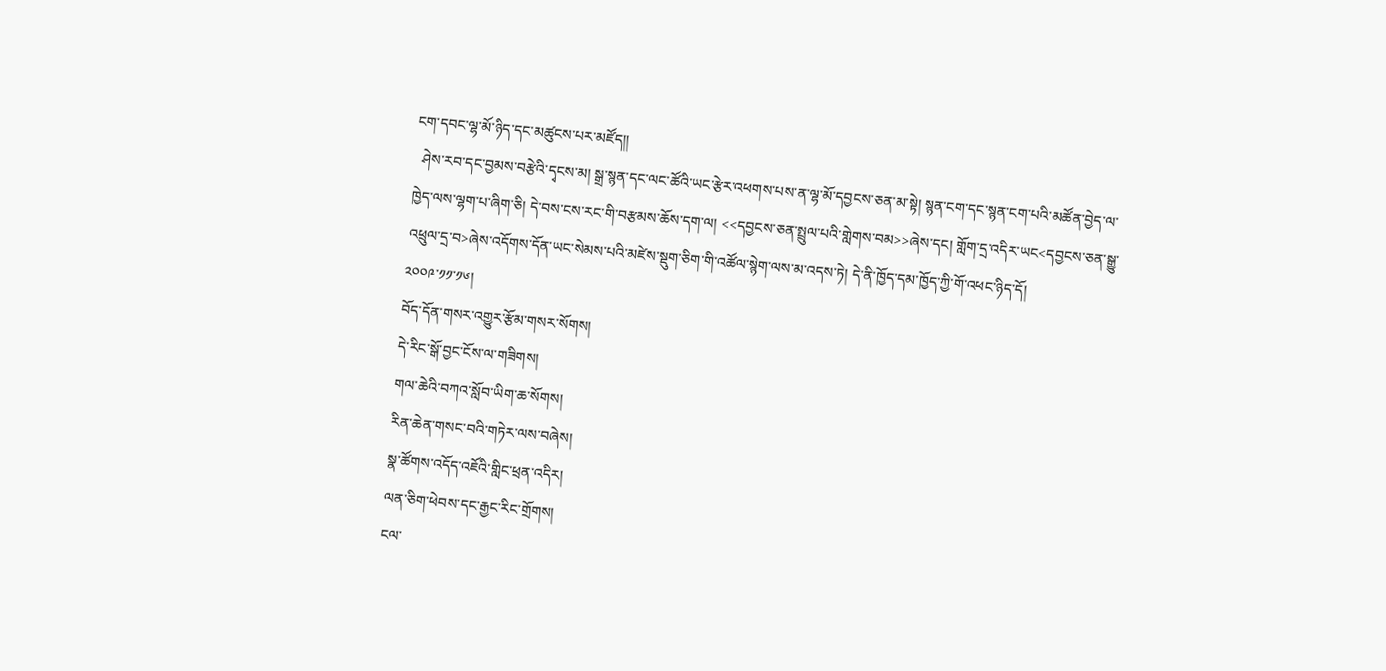ངག་དབང་ལྷ་མོ་ཉིད་དང་མཚུངས་པར་མཛོད།།
  ཤེས་རབ་དང་བྱམས་བརྩེའི་དྭངས་མ། སྒྲ་སྙན་དང་ལང་ཚོའི་ཡང་རྩེར་འཕགས་པས་ན་ལྷ་མོ་དབྱངས་ཅན་མ་སྟེ། སྙན་ངག་དང་སྙན་ངག་པའི་མཚོན་བྱེད་ལ་ཁྱེད་ལས་ལྷག་པ་ཞིག་ཅི། དེ་བས་ངས་རང་གི་བརྩམས་ཆོས་དག་ལ། <<དབྱངས་ཅན་སྤྲུལ་པའི་གླེགས་བམ>>ཞེས་དང། གློག་དྲ་འདིར་ཡང<དབྱངས་ཅན་སྒྱུ་འཕྲུལ་དྲ་བ>ཞེས་འདོགས་དོན་ཡང་སེམས་པའི་མཛེས་སྡུག་ཅིག་གི་འཚོལ་སྙེག་ལས་མ་འདས་ཏེ། དེ་ནི་ཁྱོད་དམ་ཁྱོད་ཀྱི་གོ་འཕང་ཉིད་དོ།
༢༠༠༩་༡༡་༡༦།
བོད་དོན་གསར་འགྱུར་རྩོམ་གསར་སོགས།
དེ་རིང་སྒོ་བྱང་ངོས་ལ་གཟིགས།
གལ་ཆེའི་བཀའ་སློབ་ཡིག་ཆ་སོགས།
རིན་ཆེན་གསང་བའི་གཏེར་ལས་བཞེས།
སྣ་ཚོགས་འདོད་འཇོའི་གླིང་ཕྲན་འདིར།
ལན་ཅིག་ཕེབས་དང་རྒྱང་རིང་གྲོགས།
ངལ་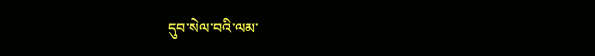དུབ་སེལ་བའི་ལམ་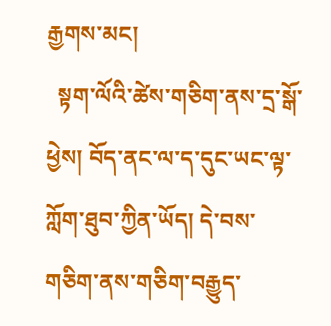རྒྱགས་མང།
  སྟག་ལོའི་ཚེས་གཅིག་ནས་དྲ་སྒོ་ཕྱེས། བོད་ནང་ལ་ད་དུང་ཡང་ལྟ་ཀློག་ཐུབ་ཀྱིན་ཡོད། དེ་བས་གཅིག་ནས་གཅིག་བརྒྱུད་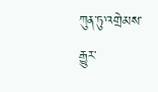ཀུན་ཏུ་འགྲེམས་རྒྱུར་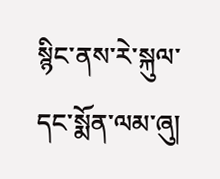སྙིང་ནས་རེ་སྐུལ་དང་སྨོན་ལམ་ཞུ།